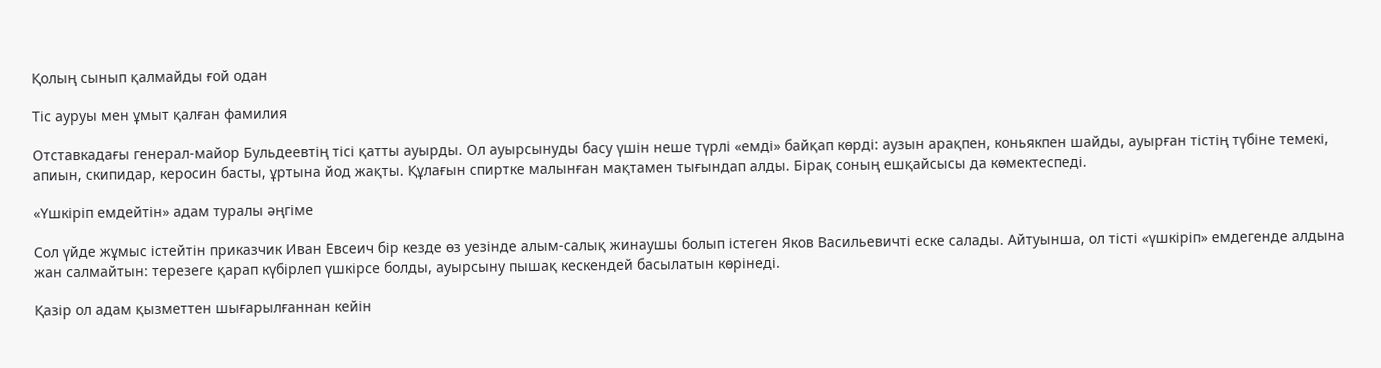Қолың сынып қалмайды ғой одан

Тіс ауруы мен ұмыт қалған фамилия

Отставкадағы генерал-майор Бульдеевтің тісі қатты ауырды. Ол ауырсынуды басу үшін неше түрлі «емді» байқап көрді: аузын арақпен, коньякпен шайды, ауырған тістің түбіне темекі, апиын, скипидар, керосин басты, ұртына йод жақты. Құлағын спиртке малынған мақтамен тығындап алды. Бірақ соның ешқайсысы да көмектеспеді.

«Үшкіріп емдейтін» адам туралы әңгіме

Сол үйде жұмыс істейтін приказчик Иван Евсеич бір кезде өз уезінде алым-салық жинаушы болып істеген Яков Васильевичті еске салады. Айтуынша, ол тісті «үшкіріп» емдегенде алдына жан салмайтын: терезеге қарап күбірлеп үшкірсе болды, ауырсыну пышақ кескендей басылатын көрінеді.

Қазір ол адам қызметтен шығарылғаннан кейін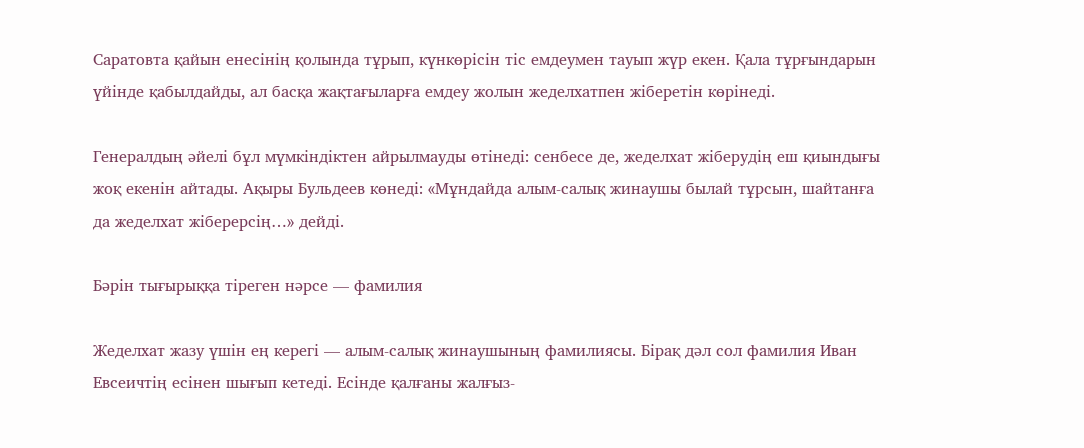Саратовта қайын енесінің қолында тұрып, күнкөрісін тіс емдеумен тауып жүр екен. Қала тұрғындарын үйінде қабылдайды, ал басқа жақтағыларға емдеу жолын жеделхатпен жіберетін көрінеді.

Генералдың әйелі бұл мүмкіндіктен айрылмауды өтінеді: сенбесе де, жеделхат жіберудің еш қиындығы жоқ екенін айтады. Ақыры Бульдеев көнеді: «Мұндайда алым-салық жинаушы былай тұрсын, шайтанға да жеделхат жіберерсің…» дейді.

Бәрін тығырыққа тіреген нәрсе — фамилия

Жеделхат жазу үшін ең керегі — алым-салық жинаушының фамилиясы. Бірақ дәл сол фамилия Иван Евсеичтің есінен шығып кетеді. Есінде қалғаны жалғыз-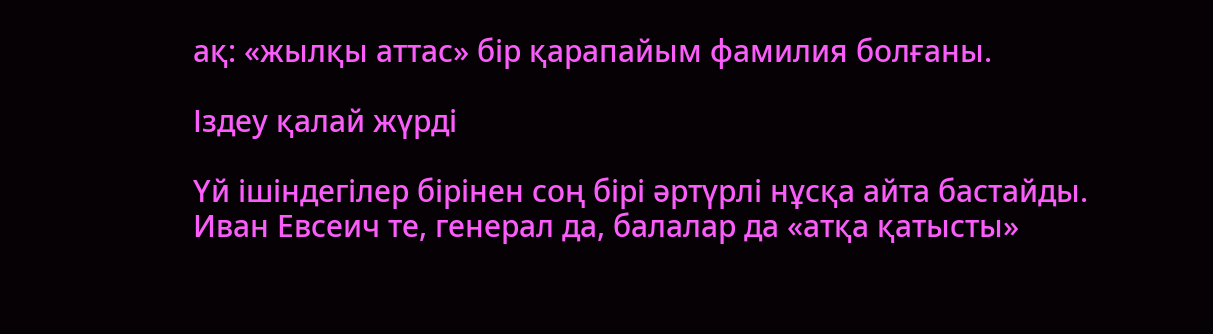ақ: «жылқы аттас» бір қарапайым фамилия болғаны.

Іздеу қалай жүрді

Үй ішіндегілер бірінен соң бірі әртүрлі нұсқа айта бастайды. Иван Евсеич те, генерал да, балалар да «атқа қатысты»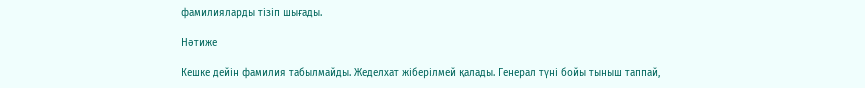фамилияларды тізіп шығады.

Нәтиже

Кешке дейін фамилия табылмайды. Жеделхат жіберілмей қалады. Генерал түні бойы тыныш таппай,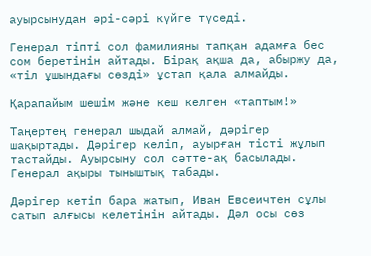ауырсынудан әрі-сәрі күйге түседі.

Генерал тіпті сол фамилияны тапқан адамға бес сом беретінін айтады. Бірақ ақша да, абыржу да, «тіл ұшындағы сөзді» ұстап қала алмайды.

Қарапайым шешім және кеш келген «таптым!»

Таңертең генерал шыдай алмай, дәрігер шақыртады. Дәрігер келіп, ауырған тісті жұлып тастайды. Ауырсыну сол сәтте-ақ басылады. Генерал ақыры тыныштық табады.

Дәрігер кетіп бара жатып, Иван Евсеичтен сұлы сатып алғысы келетінін айтады. Дәл осы сөз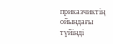приказчиктің ойындағы түйінді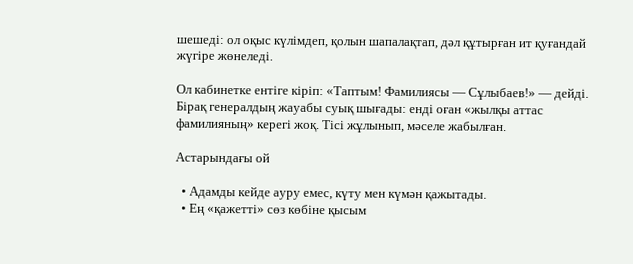шешеді: ол оқыс күлімдеп, қолын шапалақтап, дәл құтырған ит қуғандай жүгіре жөнеледі.

Ол кабинетке ентіге кіріп: «Таптым! Фамилиясы — Сұлыбаев!» — дейді. Бірақ генералдың жауабы суық шығады: енді оған «жылқы аттас фамилияның» керегі жоқ. Тісі жұлынып, мәселе жабылған.

Астарындағы ой

  • Адамды кейде ауру емес, күту мен күмән қажытады.
  • Ең «қажетті» сөз көбіне қысым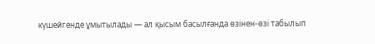күшейгенде ұмытылады — ал қысым басылғанда өзінен-өзі табылып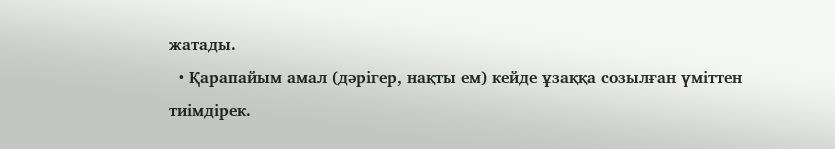жатады.
  • Қарапайым амал (дәрігер, нақты ем) кейде ұзаққа созылған үміттен тиімдірек.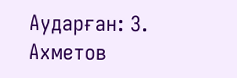Аударған: З. Ахметов